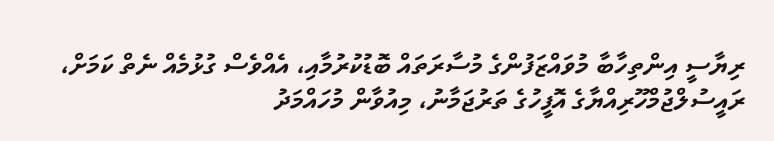ރިޔާސީ އިންތިހާބާ މުވައްޒަފުންގެ މުސާރަތައް ބޮޑުކުރުމާއި، އެއްވެސް ގުޅުމެއް ނެތް ކަމަށް، ރައީސުލްޖުމްހޫރިއްޔާގެ އޮފީހުގެ ތަރުޖަމާނު، މިއުވާން މުހައްމަދު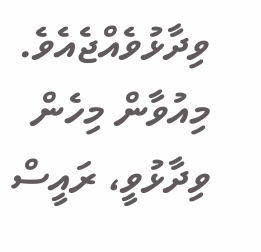ވިދާޅުވެއްޖެއެވެ.
މިއުވާން މިހެން ވިދާޅުވީ، ރައީސް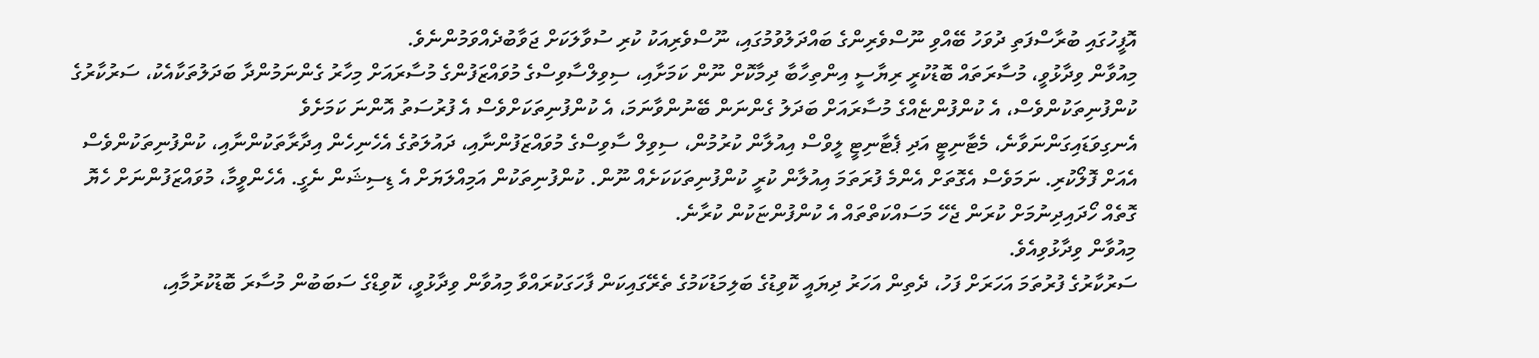އޮފީހުގައި ބުރާސްފަތި ދުވަހު ބޭއްވި ނޫސްވެރިންގެ ބައްދަލުވުމުގައި، ނޫސްވެރިއަކު ކުރި ސުވާލަކަށް ޖަވާބުދެއްވަމުންނެވެ.
މިއުވާން ވިދާޅުވީ، މުސާރަތައް ބޮޑުކުރީ ރިޔާސީ އިންތިހާބާ ދިމާކޮށް ނޫން ކަމަށާއި، ސިވިލްސާވިސްގެ މުވައްޒަފުންގެ މުސާރައަށް މިހާރު ގެންނަމުންދާ ބަދަލުތަކާއެކު، ސަރުކާރުގެ ކުންފުނިތަކުންވެސް، އެ ކުންފުންޏެއްގެ މުސާރައަށް ބަދަލު ގެންނަން ބޭނުންވާނަމަ، އެ ކުންފުނިތަކަށްވެސް އެ ފުރުސަތު އޮންނަ ކަމަށެވެ
އެނގިވަޑައިގަންނަވާނެ، މެޓާނިޓީ އަދި ޕެޓާނިޓީ ލީވްސް އިއުލާން ކުރުމުން، ސިވިލް ސާވިސްގެ މުވައްޒަފުންނާއި، ދައުލަތުގެ އެހެނިހެން އިދާރާތަކުންނާއި، ކުންފުނިތަކުންވެސް އެއަށް ފޮލޯކުރި. ނަމަވެސް އެގޮތަށް އެންމެ ފުރަތަމަ އިއުލާން ކުރީ ކުންފުނިތަކަކަށެއް ނޫން. ކުންފުނިތަކުން އަމިއްލަޔަށް އެ ޑިސިޝަން ނެގީ. އެހެންވީމާ، މުވައްޒަފުންނަށް ހެޔޮ ގޮތެއް ހޯދައިދިނުމަށް ކުރަން ޖެހޭ މަސައްކަތްތައް އެ ކުންފުންޏަކުން ކުރާނެ.
މިއުވާން ވިދާޅުވިއެވެ.
ސަރުކާރުގެ ފުރުތަމަ އަހަރަށް ފަހު، ދެތިން އަހަރު ދިޔައީ ކޮވިޑުގެ ބަލިމަޑުކަމުގެ ތެރޭގައިކަން ފާހަގަކުރައްވާ މިއުވާން ވިދާޅުވީ، ކޮވިޑްގެ ސަބަބުން މުސާރަ ބޮޑުކުރުމާއި،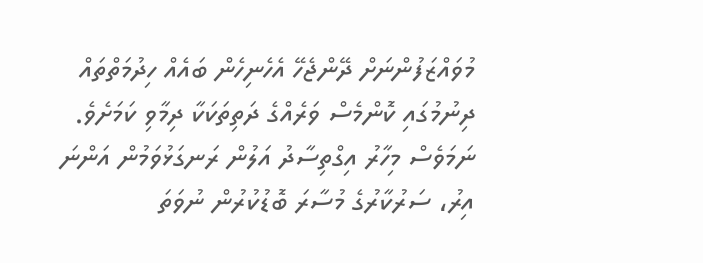މުވައްޒަފުންނަށް ދޭންޖެހޭ އެހެނިހެން ބައެއް ހިދުމަތްތައް ދިނުމުގައި ކޮންމެސް ވަރެއްގެ ދަތިތަކަކާ ދިމާވި ކަމަށެވެ.
ނަމަވެސް މިހާރު އިގްތިސާދު އަލުން ރަނގަޅުވަމުން އަންނަ އިރު، ސަރުކާރުގެ މުސާރަ ބޮޑުކުރުން ނުވަތަ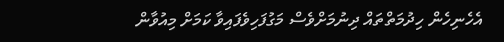އެހެނިހެން ހިދުމަތްތައް ދިނުމަށްވެސް މަގުފަހިވެފައިވާ ކަމަށް މިއުވާން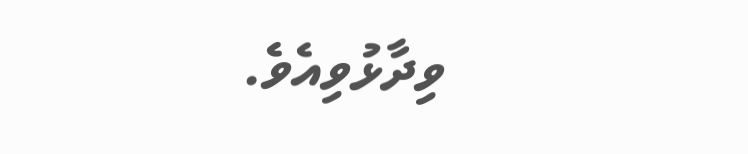ވިދާޅުވިއެވެ.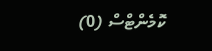ކޮމެންޓްސް (0)